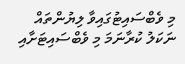މި ވެބްސައިޓުގައިވާ ލިޔުންތައް ނަކަލު ކުރާނަމަ މި ވެބްސައިޓަށާއި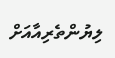ލިޔުންތެރިއާއަށް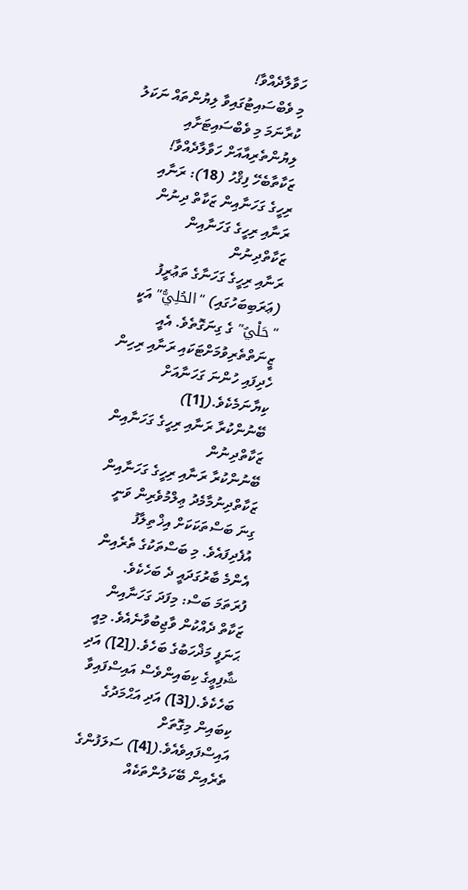ހަވާލާދެއްވާ!
މި ވެބްސައިޓުގައިވާ ލިޔުންތައް ނަކަލު ކުރާނަމަ މި ވެބްސައިޓަށާއި ލިޔުންތެރިއާއަށް ހަވާލާދެއްވާ!
ޒަކާތާބެހޭ ފިޤްހު (18): ރަނާއި ރިހީގެ ގަހަނާއިން ޒަކާތް ދިނުން
ރަނާއި ރިހީގެ ގަހަނާއިން ޒަކާތްދިނުން
ރަނާއި ރިހީގެ ގަހަނާގެ ތަޢުރީފު
(ޢަރަބިބަހުގައި) “الحُلِيُّ” އަކީ “حَلْيٌ” ގެ ގިނަގޮތެވެ. އެއީ ޒީނަތްތެރިވުމަށްޓަކައި ރަނާއި ރިހިން ހެދިފައި ހުންނަ ގަހަނާއަށް ކިޔާނަމެކެވެ.([1])
ބޭނުންކުރާ ރަނާއި ރިހީގެ ގަހަނާއިން ޒަކާތްދިނުން
ބޭނުންކުރާ ރަނާއި ރިހީގެ ގަހަނާއިން ޒަކާތްދިނުމާމެދު ޢިލްމުވެރިން ވަނީ ގިނަ ބަސްތަކަކަށް އިޚްތިލާފު އުފެދިފައެވެ. މި ބަސްތަކުގެ ތެރެއިން އެންމެ ބާރުގަދައީ ދެ ބަހެކެވެ.
ފުރަތަމަ ބަސް: މިފަދަ ގަހަނާއިން ޒަކާތް ދެއްކުން ވާޖިބުވާނެއެވެ. މިއީ ޙަނަފީ މަޛްހަބުގެ ބަހެވެ.([2]) އަދި ޝާފިޢީގެ ކިބައިންވެސް އައިސްފައިވާ ބަހެކެވެ.([3]) އަދި އަޙްމަދުގެ ކިބައިން މިގޮތަށް އައިސްފައިވެއެވެ.([4]) ސަލަފުންގެ ތެރެއިން ބޭކަލުންތަކެއް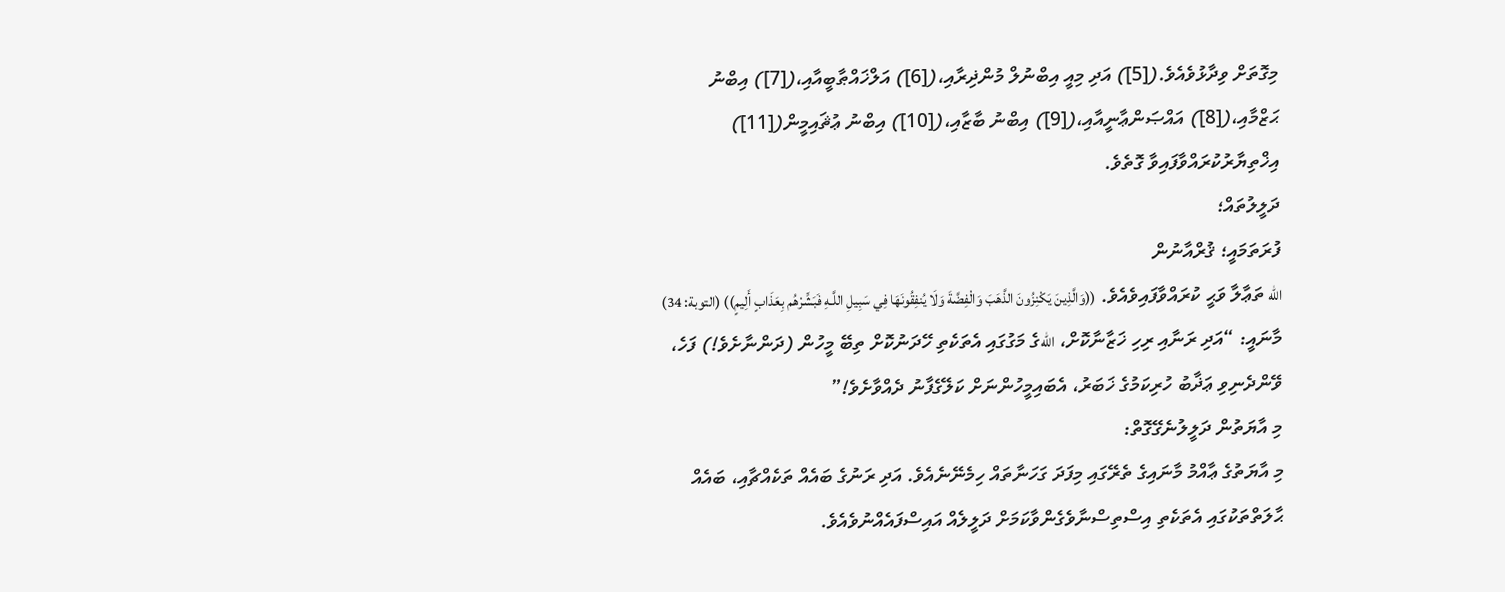މިގޮތަށް ވިދާޅުވެއެވެ.([5]) އަދި މިއީ އިބްނުލް މުންޛިރާއި،([6]) އަލްޚައްޠާބީއާއި،([7]) އިބްނު ޙަޒްމާއި،([8]) އައްޞަންޢާނީއާއި،([9]) އިބްނު ބާޒާއި،([10]) އިބްނު ޢުޘައިމީން([11]) އިޚްތިޔާރުކުރައްވާފައިވާ ގޮތެވެ.
ދަލީލުތައް؛
ފުރަތަމައީ؛ ޤުރްއާނުން
الله ތަޢާލާ ވަޙީ ކުރައްވާފައިވެއެވެ. ((وَالَّذِينَ يَكْنِزُونَ الذَّهَبَ وَالْفِضَّةَ وَلَا يُنفِقُونَهَا فِي سَبِيلِ اللَّـهِ فَبَشِّرْ‌هُم بِعَذَابٍ أَلِيمٍ)) (التوبة: 34) މާނައީ: “އަދި ރަނާއި ރިހި ޚަޒާނާކޮށް، اللهގެ މަގުގައި އެތަކެތި ހޭދަނުކޮށް ތިބޭ މީހުން (ދަންނާށެވެ!) ފަހެ، ވޭންދެނިވި ޢަޛާބު ހުރިކަމުގެ ޚަބަރު، އެބައިމީހުންނަށް ކަލޭގެފާނު ދެއްވާށެވެ!”
މި އާޔަތުން ދަލީލުނެގޭގޮތް:
މި އާޔަތުގެ ޢާއްމު މާނައިގެ ތެރޭގައި މިފަދަ ގަހަނާތައް ހިމެނޭނެއެވެ. އަދި ރަނުގެ ބައެއް ތަކެއްޗާއި، ބައެއް ޙާލަތްތަކުގައި އެތަކެތި އިސްތިސްނާވެގެންވާކަމަށް ދަލީލެއް އައިސްފައެއްނުވެއެވެ.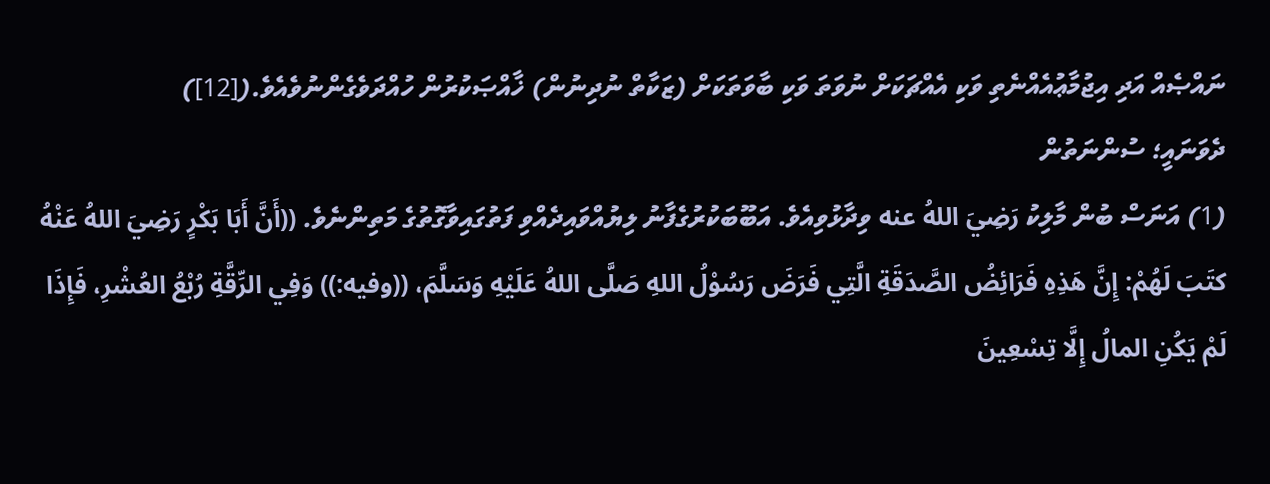ނައްޞެއް އަދި އިޖުމާޢުއެއްނެތި ވަކި އެއްޗަކަށް ނުވަތަ ވަކި ބާވަތަކަށް (ޒަކާތް ނުދިނުން) ޚާއްޞަކުރުން ހުއްދަވެގެންނުވެއެވެ.([12])
ދެވަނައީ؛ ސުންނަތުން
(1) އަނަސް ބުން މާލިކު رَضِيَ اللهُ عنه ވިދާޅުވިއެވެ. އަބޫބަކުރުގެފާނު ލިޔުއްވައިދެއްވި ފަތުގައިވާގޮތުގެ މަތިންނެވެ. ((أَنَّ أَبَا بَكْرٍ رَضِيَ اللهُ عَنْهُ كتَبَ لَهُمْ: إِنَّ هَذِهِ فَرَائِضُ الصَّدَقَةِ الَّتِي فَرَضَ رَسُوْلُ اللهِ صَلَّى اللهُ عَلَيْهِ وَسَلَّمَ، ((وفيه:)) وَفِي الرِّقَّةِ رُبْعُ العُشْرِ، فَإِذَا لَمْ يَكُنِ المالُ إِلَّا تِسْعِينَ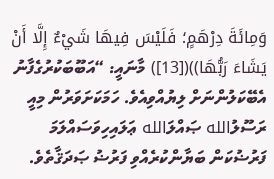وَمِائَةَ دِرْهَمٍ؛ فَلَيْسَ فِيهَا شَيْءٌ إِلَّا أَنْ يَشَاءَ رَبُّهَا))([13]) މާނައީ: “އަބޫބަކުރުގެފާނު އެބޭކަލުންނަށް ލިޔުއްވިއެވެ. ހަމަކަށަވަރުން މިއީ ރަސޫލުالله ޞައްލަالله ޢަލައިހިވަސައްލަމަ ފަރުޟުކަން ބަޔާންކުރެއްވި ފަރުޟު ޞަދަޤާތެވެ.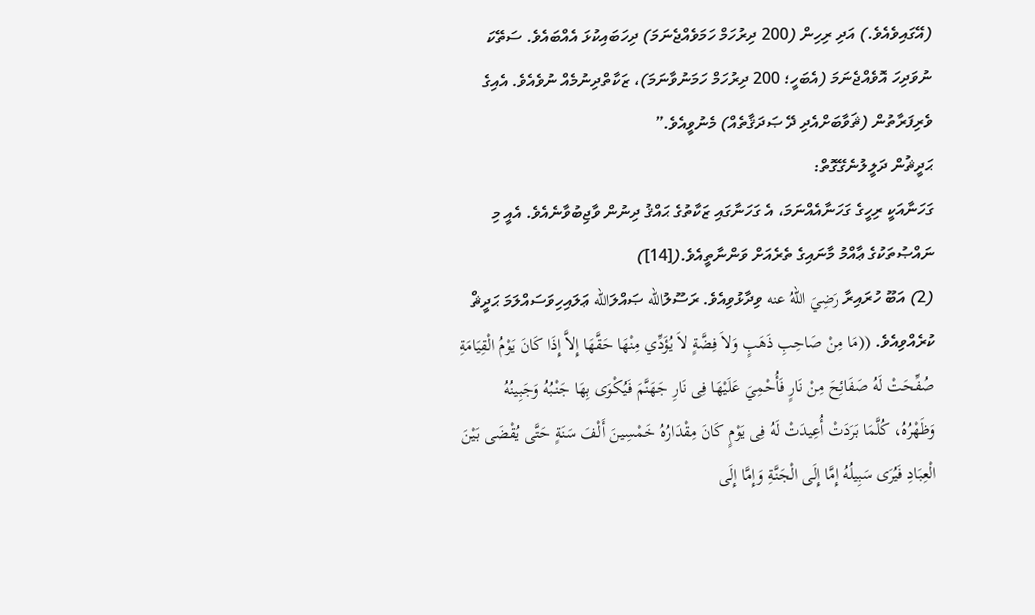(އޭގައިވެއެވެ.) އަދި ރިހިން (200 ދިރުހަމް ހަމަވެއްޖެނަމަ) ދިހަބައިކުޅަ އެއްބައެވެ. ސަތޭކަ ނުވަދިހަ އޮވެއްޖެނަމަ (އެބަހީ؛ 200 ދިރުހަމް ހަމަނުވާނަމަ)، ޒަކާތްދިނުމެއް ނުވެއެވެ. އެއިގެ ވެރިފަރާތުން (ޘަވާބަށްއެދި ދޭ ޞަދަޤާތެއް) މެނުވީއެވެ.”
ޙަދީޘުން ދަލީލުނެގޭގޮތް:
ގަހަނާއަކީ ރިހީގެ ގަހަނާއެއްނަމަ، އެ ގަހަނާގައި ޒަކާތުގެ ޙައްޤު ދިނުން ވާޖިބުވާނެއެވެ. އެއީ މި ނައްޞުތަކުގެ ޢާއްމު މާނައިގެ ތެރެއަށް ވަންނާތީއެވެ.([14])
(2) އަބޫ ހުރައިރާ رَضِيَ اللهُ عنه ވިދާޅުވިއެވެ. ރަސޫލުالله ޞައްލަالله ޢަލައިހިވަސައްލަމަ ޙަދީޘް ކުރެއްވިއެވެ. ((مَا مِنْ صَاحِبِ ذَهَبٍ وَلاَ فِضَّةٍ لاَ يُؤَدِّي مِنْهَا حَقَّهَا إِلاَّ إِذَا كَانَ يَوْمُ الْقِيَامَةِ صُفِّحَتْ لَهُ صَفَائِحَ مِنْ نَارٍ فَأُحْمِيَ عَلَيْهَا فِى نَارِ جَهَنَّمَ فَيُكْوَى بِهَا جَنْبُهُ وَجَبِينُهُ وَظَهْرُهُ، كُلَّمَا بَرَدَتْ أُعِيدَتْ لَهُ فِى يَوْمٍ كَانَ مِقْدَارُهُ خَمْسِينَ أَلْفَ سَنَةٍ حَتَّى يُقْضَى بَيْنَ الْعِبَادِ فَيُرَى سَبِيلُهُ إِمَّا إِلَى الْجَنَّةِ وَإِمَّا إِلَى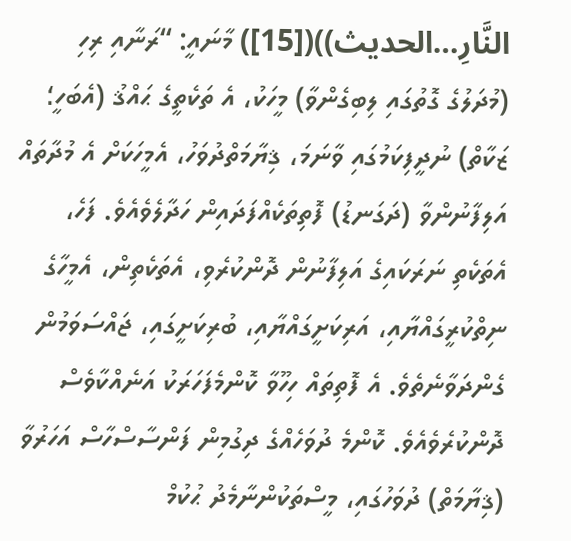النَّارِ…الحديث))([15]) މާނައީ: “ރަނާއި ރިހި (މުދަލުގެ ގޮތުގައި ލިބިގެންވާ) މީހަކު، އެ ތަކެތީގެ ޙައްޤު (އެބަހީ؛ ޒަކާތް) ނުދީފިކަމުގައި ވާނަމަ، ޤިޔާމަތްދުވަހު، އެމީހަކަށް އެ މުދާތައް އަލިފާނުންވާ (ދަގަނޑު) ފޮތިތަކެއްފަދައިން ހަދާލެވެއެވެ. ފަހެ، އެތަކެތި ނަރަކައިގެ އަލިފާނުން ދޮންކުރެވި، އެތަކެތިން، އެމީހާގެ ނިތްކުރީގައްޔާއި، އަރިކަށީގައްޔާއި، ބުރިކަށީގައި، ޖައްސަވަމުން ގެންދަވާނެތެވެ. އެ ފޮތިތައް ހިހޫވާ ކޮންމެފަހަރަކު އަނެއްކާވެސް ދޮންކުރެވެއެވެ. ކޮންމެ ދުވަހެއްގެ ދިގުމިން ފަންސާސްހާސް އަހަރުވާ (ޤިޔާމަތް) ދުވަހުގައި، މީސްތަކުންނާމެދު ޙުކުމް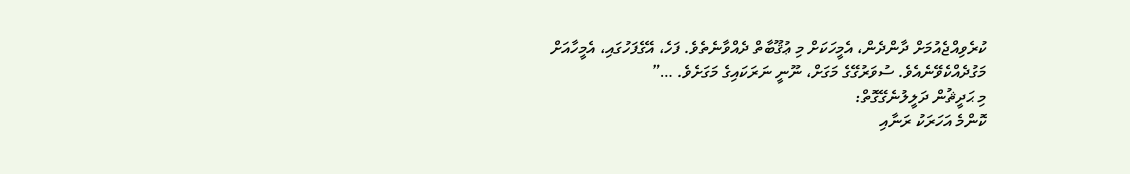ކުރެވިއްޖެއުމަށް ދާންދެން، އެމީހަކަށް މި ޢުޤޫބާތް ދެއްވާނެތެވެ. ފަހެ، އޭގެފަހުގައި، އެމީހާއަށް މަގުދެއްކެވޭނެއެވެ. ސުވަރުގޭގެ މަގަށް، ނޫނީ ނަރަކައިގެ މަގަށެވެ. …”
މި ޙަދީޘުން ދަލީލުނެގޭގޮތް:
ކޮންމެ އަހަރަކު ރަނާއި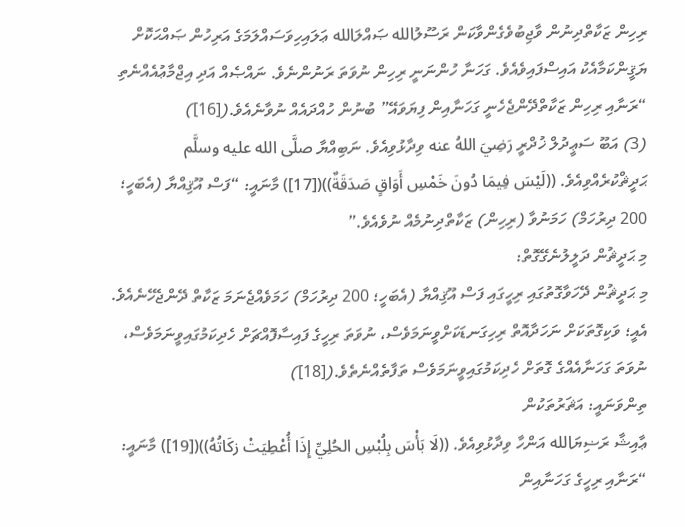ރިހިން ޒަކާތްދިނުން ވާޖިބުވެގެންވާކަން ރަސޫލުالله ޞައްލަالله ޢަލައިހިވަސައްލަމަގެ އަރިހުން ޞައްޙަކޮށް ޔަޤީންކަމާއެކު އައިސްފައިވެއެވެ. ގަހަނާ ހުންނަނީ ރިހިން ނުވަތަ ރަނުންނެވެ. ނައްޞެއް އަދި އިޖްމާޢުއެއްނެތި “ރަނާއި ރިހިން ޒަކާތްދޭންޖެހެނީ ގަހަނާއިން ފިޔަވައޭ” ބުނުން ހުއްދައެއް ނުވާނެއެވެ.([16])
(3) އަބޫ ސަޢީދުލް ޚުދްރީ رَضِيَ اللهُ عنه ވިދާޅުވިއެވެ. ނަބިއްޔާ صلَّى الله عليه وسلَّم ޙަދީޘްކުރެއްވިއެވެ. ((لَيْسَ فِيمَا دُونَ خَمْسِ أَوَاقٍ صَدَقَةٌ))([17]) މާނައީ: “ފަސް އޫޤިއްޔާ (އެބަހީ؛ 200 ދިރުހަމް) ހަމަނުވާ (ރިހިން) ޒަކާތްދިނުމެއް ނުވެއެވެ.”
މި ޙަދީޘުން ދަލީލުނެގޭގޮތް:
މި ޙަދީޘުން ދޭހަވާގޮތުގައި ރިހީގައި ފަސް އޫޤިއްޔާ (އެބަހީ؛ 200 ދިރުހަމް) ހަމަވެއްޖެނަމަ ޒަކާތް ދޭންޖެހޭނެއެވެ. އެއީ؛ ވަކިގޮތަކަށް ނަހަދާއޮތް ރިހިގަނޑަކަށްވީނަމަވެސް، ނުވަތަ ރިހީގެ ފައިސާފޮއްޗަށް ހެދިކަމުގައިވީނަމަވެސް، ނުވަތަ ގަހަނާއެއްގެ ގޮތަށް ހެދިކަމުގައިވީނަމަވެސް ތަފާތެއްނެތެވެ.([18])
ތިންވަނައީ: އަޘަރުތަކުން
ޢާއިޝާ ރަޟިޔަالله އަންހާ ވިދާޅުވިއެވެ. ((لَا بَأْسَ بِلُبْسِ الحُلِيِّ إِذَا أُعْطِيَتْ زكَاتُهُ))([19]) މާނައީ: “ރަނާއި ރިހީގެ ގަހަނާއިން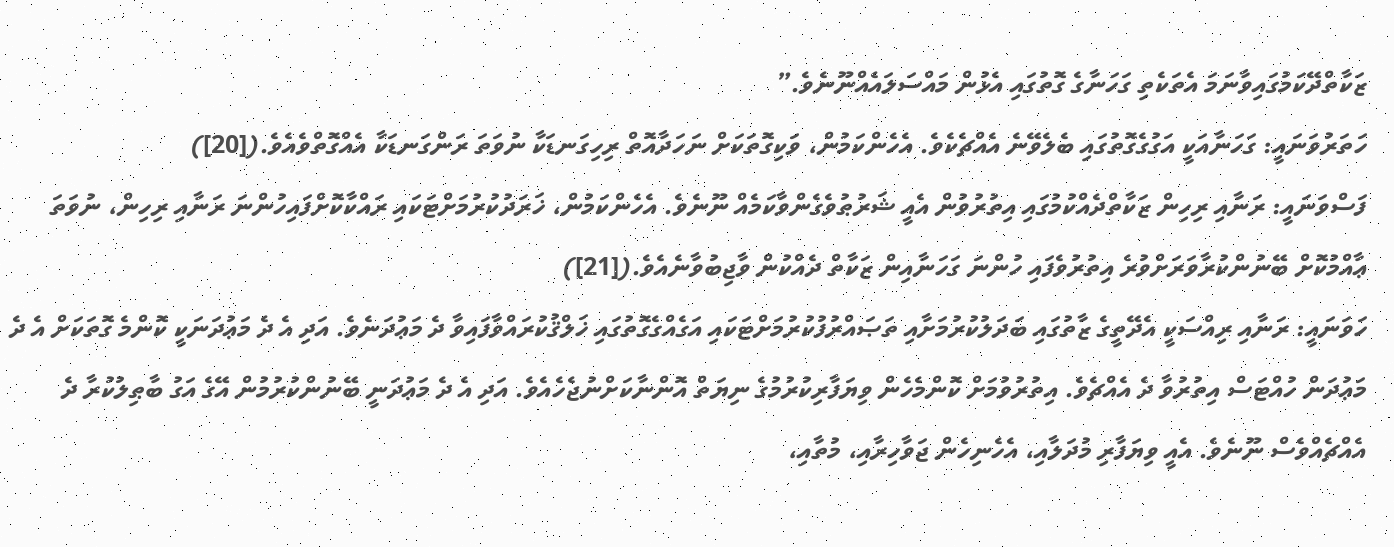ޒަކާތްދޭކަމުގައިވާނަމަ އެތަކެތި ގަހަނާގެ ގޮތުގައި އެޅުން މައްސަލައެއްނޫނެވެ.”
ހަތަރުވަނައީ: ގަހަނާއަކީ އަގުގެގޮތުގައި ބެލެވޭނެ އެއްޗެކެވެ. އެހެންކަމުން، ވަކިގޮތަކަށް ނަހަދާއޮތް ރިހިގަނޑަކާ ނުވަތަ ރަންގަނޑަކާ އެއްގޮތްވެއެވެ.([20])
ފަސްވަނައީ: ރަނާއި ރިހިން ޒަކާތްދެއްކުމުގައި އިތުރުވުން އެއީ ޝަރުޠުވެގެންވާކަމެއް ނޫނެވެ. އެހެންކަމުން، ޚަރަދުކުރުމަށްޓަކައި ރައްކާކޮށްފައިހުންނަ ރަނާއި ރިހިން، ނުވަތަ ޢާއްމުކޮށް ބޭނުންކުރާވަރަށްވުރެ އިތުރުވެފައި ހުންނަ ގަހަނާއިން ޒަކާތް ދެއްކުން ވާޖިބުވާނެއެވެ.([21])
ހަވަނައީ: ރަނާއި ރިއްސަކީ އެދޭތީގެ ޒާތުގައި ބަދަލުކުރުމަށާއި ތަޞައްރުފުކުރުމަށްޓަކައި އަގެއްގެގޮތުގައި ޚަލްޤުކުރައްވާފައިވާ ދެ މަޢުދަނެވެ. އަދި އެ ދެ މަޢުދަނަކީ ކޮންމެ ގޮތަކަށް އެ ދެ މަޢުދަން ހުއްޓަސް އިތުރުވާ ދެ އެއްޗެވެ. އިތުރުވުމަށް ކޮންމެހެން ވިޔަފާރިކުރުމުގެ ނިޔަތް އޮންނާކަށްނުޖެހެއެވެ. އަދި އެ ދެ މަޢުދަނީ ބޭނުންކުރުމުން އޭގެ އަގު ބާޠިލުކުރާ ދެ އެއްޗެއްވެސް ނޫނެވެ. އެއީ ވިޔަފާރި މުދަލާއި، އެހެނިހެން ޖަވާހިރާއި، މުތާއި،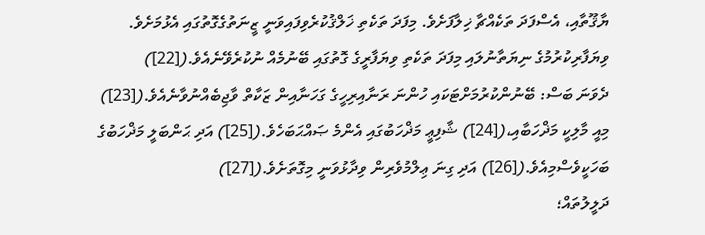ޔާޤޫތާއި، އެސްފަދަ ތަކެއްޗާ ޚިލާފަށެވެ. މިފަދަ ތަކެތި ޚަލްޤުކުރެވިފައިވަނީ ޒީނަތުގެގޮތުގައި އެޅުމަށެވެ. ވިޔަފާރިކުރުމުގެ ނިޔަތާނުލައި މިފަދަ ތަކެތި ވިޔަފާރީގެ ގޮތުގައި ބޭނުމެއް ނުކުރެވޭނެއެވެ.([22])
ދެވަނަ ބަސް: ބޭނުންކުރުމަށްޓަކައި ހުންނަ ރަނާއިރިހީގެ ގަހަނާއިން ޒަކާތް ވާޖިބެއްނުވާނެއެވެ.([23]) މިއީ މާލިކީ މަޛްހަބާއި،([24]) ޝާފިޢީ މަޛްހަބުގައި އެންމެ ޞައްޙަބަހެވެ.([25]) އަދި ޙަންބަލީ މަޛްހަބުގެ ބަހަކީވެސްމިއެވެ.([26]) އަދި ގިނަ ޢިލްމުވެރިން ވިދާޅުވަނީ މިގޮތަށެވެ.([27])
ދަލީލުތައް؛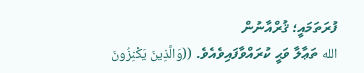ފުރަތަމައީ؛ ޤުރްއާނުން
الله ތަޢާލާ ވަޙީ ކުރައްވާފައިވެއެވެ. ((وَالَّذِينَ يَكْنِزُونَ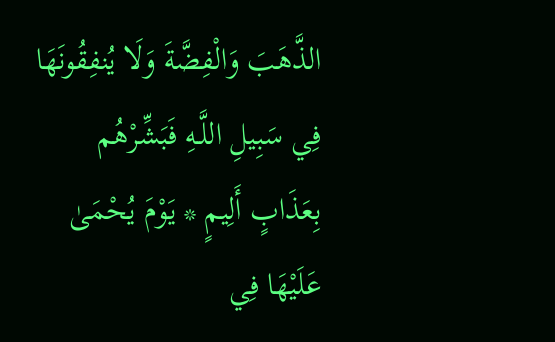الذَّهَبَ وَالْفِضَّةَ وَلَا يُنفِقُونَهَا فِي سَبِيلِ اللَّـهِ فَبَشِّرْ‌هُم بِعَذَابٍ أَلِيمٍ * يَوْمَ يُحْمَىٰ عَلَيْهَا فِي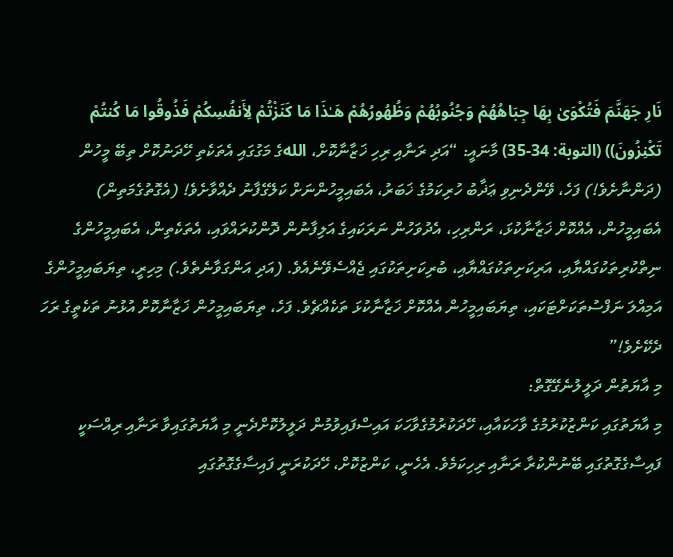نَارِ‌ جَهَنَّمَ فَتُكْوَىٰ بِهَا جِبَاهُهُمْ وَجُنُوبُهُمْ وَظُهُورُ‌هُمْ هَـٰذَا مَا كَنَزْتُمْ لِأَنفُسِكُمْ فَذُوقُوا مَا كُنتُمْ تَكْنِزُونَ)) (التوبة: 34-35) މާނައީ: “އަދި ރަނާއި ރިހި ޚަޒާނާކޮށް، اللهގެ މަގުގައި އެތަކެތި ހޭދަނުކޮށް ތިބޭ މީހުން (ދަންނާށެވެ!) ފަހެ، ވޭންދެނިވި ޢަޛާބު ހުރިކަމުގެ ޚަބަރު، އެބައިމީހުންނަށް ކަލޭގެފާނު ދެއްވާށެވެ! (އެގޮތުގެމަތިން) އެބައިމީހުން، އެއްކޮށް ޚަޒާނާކުޅަ، ރަންރިހި، އެދުވަހުން ނަރަކައިގެ އަލިފާނުން ދޮންކުރައްވައި، އެތަކެތިން، އެބައިމީހުންގެ ނިތްކުރިތަކުގައްޔާއި، އަރިކަށިތަކުގައްޔާއި، ބުރިކަށިތަކުގައި ޖެއްސެވޭނެއެވެ. (އަދި އަންގަވާނެތެވެ.) މިހިރީ، ތިޔަބައިމީހުންގެ އަމިއްލަ ނަފްސުތަކަށްޓަކައި، ތިޔަބައިމީހުން އެއްކޮށް ޚަޒާނާކުޅަ ތަކެއްޗެވެ. ފަހެ، ތިޔަބައިމީހުން ޚަޒާނާކޮށް އުޅުނު ތަކެތީގެ ރަހަ ދެކޭށެވެ!”
މި އާޔަތުން ދަލީލުނެގޭގޮތް:
މި އާޔަތުގައި ކަންޒުކުރުމުގެ ވާހަކައާއި، ހޭދަކުރުމުގެވާހަކަ އައިސްފައިވުމުން ދަލީލުކޮށްދެނީ މި އާޔަތުގައިވާ ރަނާއި ރިއްސަކީ ފައިސާގެގޮތުގައި ބޭނުންކުރާ ރަނާއި ރިހިކަމެވެ. އެހެނީ، ކަންޒުކޮށް، ހޭދަކުރަނީ ފައިސާގެގޮތުގައި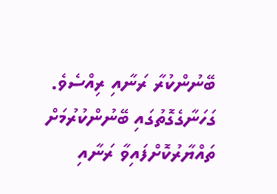ބޭނުންކުރާ ރަނާއި ރިއްސެވެ. ގަހަނާގެގޮތުގައި ބޭނުންކުރުމަށް ތައްޔާރުކޮށްފައިވާ ރަނާއި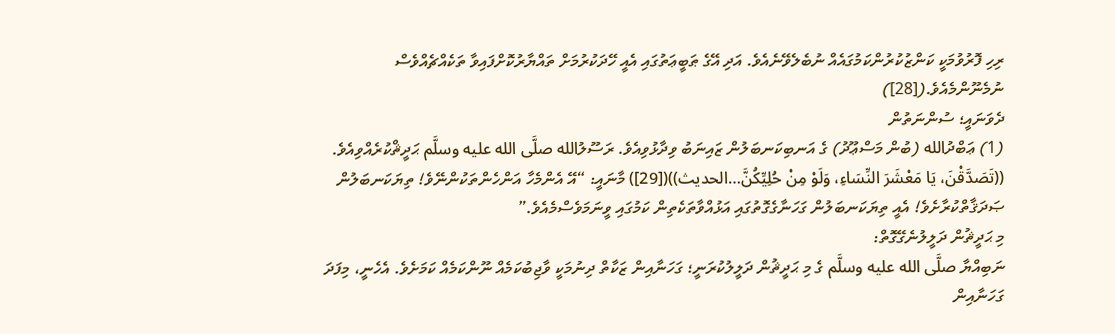ރިހި ފޮރުވުމަކީ ކަންޒުކުރުންކަމުގައެއް ނުބެލެވޭނެއެވެ. އަދި އޭގެ ޠަބީޢަތުގައި އެއީ ހޭދަކުރުމަށް ތައްޔާރުކޮށްފައިވާ ތަކެއްޗެއްވެސް ނުމެނޫންމެއެވެ.([28])
ދެވަނައީ؛ ސުންނަތުން
(1) ޢަބްދުالله (ބުން މަސްޢޫދު) ގެ އަނބިކަނބަލުން ޒައިނަބު ވިދާޅުވިއެވެ. ރަސޫލުالله صلَّى الله عليه وسلَّم ޙަދީޘްކުރެއްވިއެވެ. ((تَصَدَّقْنَ، يَا مَعْشَرَ النِّسَاءِ، وَلَوْ مِنْ حُلِيِّكُنَّ…الحديث))([29]) މާނައީ: “އޭ އެންމެހާ އަންހެންތަކުންނޭވެ! ތިޔަކަނބަލުން ޞަދަޤާތްކުރާށެވެ! އެއީ ތިޔަކަނބަލުން ގަހަނާގެގޮތުގައި އަޅުއްވާތަކެތިން ކަމުގައި ވީނަމަވެސްމެއެވެ.”
މި ޙަދީޘުން ދަލީލުނެގޭގޮތް:
ނަބިއްޔާ صلَّى الله عليه وسلَّم ގެ މި ޙަދީޘުން ދަލީލުކުރަނީ؛ ގަހަނާއިން ޒަކާތް ދިނުމަކީ ވާޖިބުކަމެއް ނޫންކަމެއް ކަމަށެވެ. އެހެނީ، މިފަދަ ގަހަނާއިން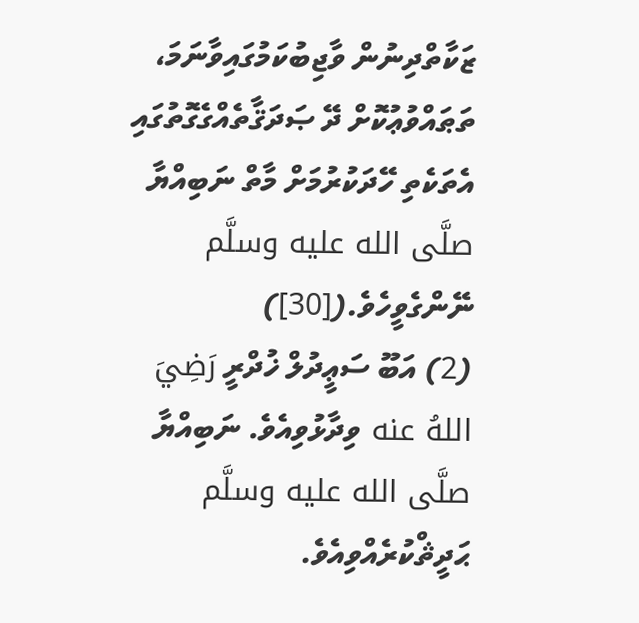ޒަކާތްދިނުން ވާޖިބުކަމުގައިވާނަމަ، ތަޠައްވުޢުކޮށް ދޭ ޞަދަޤާތެއްގެގޮތުގައި އެތަކެތި ހޭދަކުރުމަށް މާތް ނަބިއްޔާ صلَّى الله عليه وسلَّم ނޭންގެވީހެވެ.([30])
(2) އަބޫ ސަޢީދުލް ޚުދްރީ رَضِيَ اللهُ عنه ވިދާޅުވިއެވެ. ނަބިއްޔާ صلَّى الله عليه وسلَّم ޙަދީޘްކުރެއްވިއެވެ.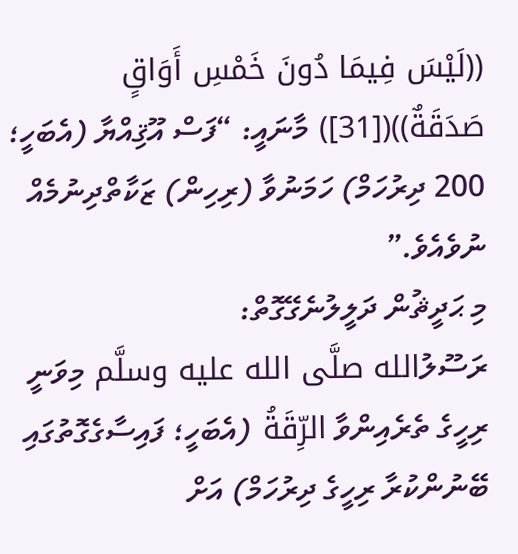((لَيْسَ فِيمَا دُونَ خَمْسِ أَوَاقٍ صَدَقَةٌ))([31]) މާނައީ: “ފަސް އޫޤިއްޔާ (އެބަހީ؛ 200 ދިރުހަމް) ހަމަނުވާ (ރިހިން) ޒަކާތްދިނުމެއް ނުވެއެވެ.”
މި ޙަދީޘުން ދަލީލުނެގޭގޮތް:
ރަސޫލުالله صلَّى الله عليه وسلَّم މިވަނީ ރިހީގެ ތެރެއިންވާ الرِّقَةُ (އެބަހީ؛ ފައިސާގެގޮތުގައި ބޭނުންކުރާ ރިހީގެ ދިރުހަމް) އަށް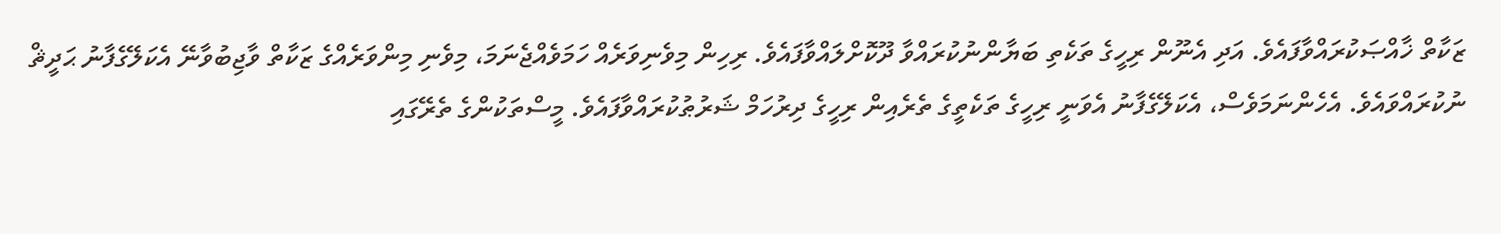ޒަކާތް ޚާއްޞަކުރައްވާފައެވެ. އަދި އެނޫން ރިހީގެ ތަކެތި ބަޔާންނުކުރައްވާ ދޫކޮށްލައްވާފައެވެ. ރިހިން މިވެނިވަރެއް ހަމަވެއްޖެނަމަ، މިވެނި މިންވަރެއްގެ ޒަކާތް ވާޖިބުވާނޭ އެކަލޭގެފާނު ޙަދީޘް ނުކުރައްވައެވެ. އެހެންނަމަވެސް، އެކަލޭގެފާނު އެވަނީ ރިހީގެ ތަކެތީގެ ތެރެއިން ރިހީގެ ދިރުހަމް ޝަރުޠުކުރައްވާފައެވެ. މީސްތަކުންގެ ތެރޭގައި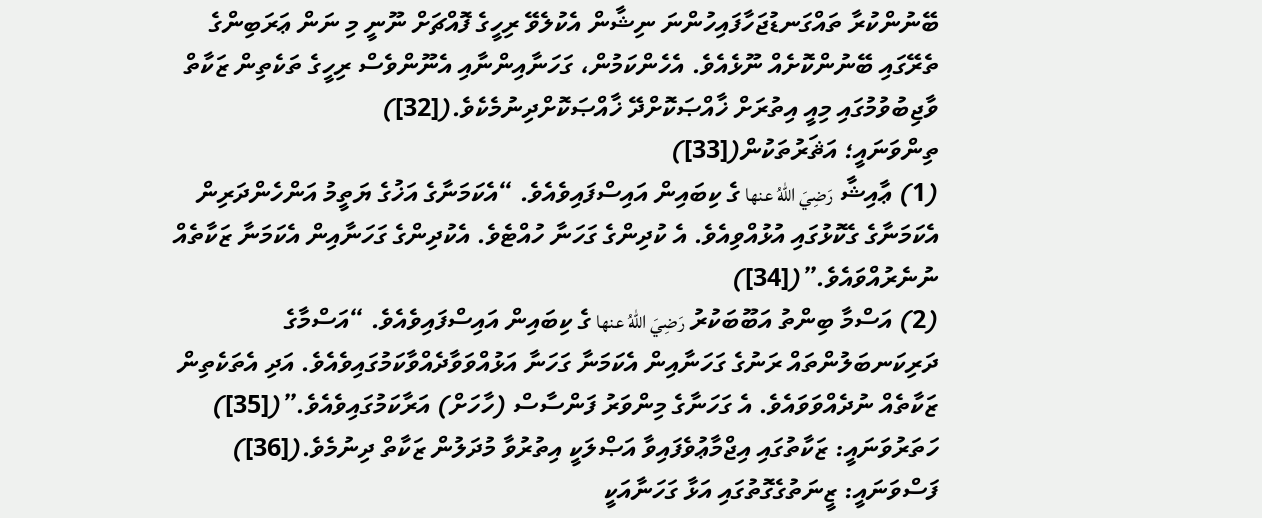ބޭނުންކުރާ ތައްގަނޑުޖަހާފައިހުންނަ ނިޝާން އެކުލެވޭ ރިހީގެ ފޮއްޗަށް ނޫނީ މި ނަން ޢަރަބިންގެ ތެރޭގައި ބޭނުންކޮށެއް ނޫޅެއެވެ. އެހެންކަމުން، ގަހަނާއިންނާއި އެނޫންވެސް ރިހީގެ ތަކެތިން ޒަކާތް ވާޖިބުވުމުގައި މިއީ އިތުރަށް ޚާއްޞަކޮށްދޭ ޚާއްޞަކޮށްދިނުމެކެވެ.([32])
ތިންވަނައީ؛ އަޘަރުތަކުން([33])
(1) ޢާއިޝާ رَضِيَ اللهُ عنها ގެ ކިބައިން އައިސްފައިވެއެވެ. “އެކަމަނާގެ އަޚުގެ ޔަތީމު އަންހެންދަރިން އެކަމަނާގެ ގެކޮޅުގައި އުޅުއްވިއެވެ. އެ ކުދިންގެ ގަހަނާ ހުއްޓެވެ. އެކުދިންގެ ގަހަނާއިން އެކަމަނާ ޒަކާތެއް ނުނެރުއްވައެވެ.”([34])
(2) އަސްމާ ބިންތު އަބޫބަކުރު رَضِيَ اللهُ عنها ގެ ކިބައިން އައިސްފައިވެއެވެ. “އަސްމާގެ ދަރިކަނބަލުންތައް ރަނުގެ ގަހަނާއިން އެކަމަނާ ގަހަނާ އަޅުއްވަވާދެއްވާކަމުގައިވެއެވެ. އަދި އެތަކެތިން ޒަކާތެއް ނުދެއްވަވައެވެ. އެ ގަހަނާގެ މިންވަރު ފަންސާސް (ހާހަށް) އަރާކަމުގައިވެއެވެ.”([35])
ހަތަރުވަނައީ: ޒަކާތުގައި އިޖްމާޢުވެފައިވާ އަޞްލަކީ އިތުރުވާ މުދަލުން ޒަކާތް ދިނުމެވެ.([36])
ފަސްވަނައީ: ޒީނަތުގެގޮތުގައި އަޅާ ގަހަނާއަކީ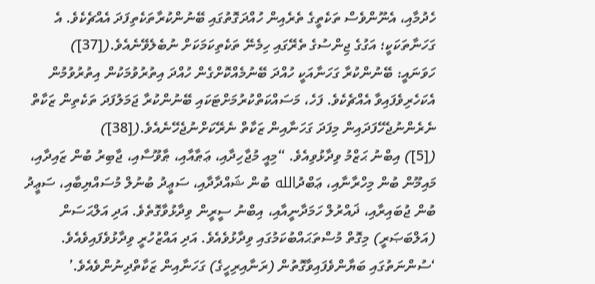ހެދުމާއި، އެނޫންވެސް ތަކެތީގެ ތެރެއިން ހުއްދަގޮތުގައި ބޭނުންކުރާތަކެތިފަދަ އެއްޗެކެވެ. އެ ގަހަނާތަކަކީ؛ އަގުގެ ޖިންސުގެ ތެރޭގައި ހިމެނޭ ތަކެތިކަމަކަށް ނުބެލެވޭނެއެވެ.([37])
ހަވަނައީ: ބޭނުންކުރާ ގަހަނާއަކީ ހުއްދަ ބޭނުމެއްކޮށްގެން ހުއްދަ އިތުރުވުމަކުން އިތުރުވުމުން އެކަހެރިވެފައިވާ އެއްޗެކެވެ. ފަހެ، މަސައްކަތްކުރުމަށްޓަކައި ބޭނުންކުރާ ޖަމަލުފަދަ ތަކެތިން ޒަކާތް ނެރެންނުޖެހޭފަދައިން މިފަދަ ގަހަނާއިން ޒަކާތް ނެރޭކަށްނުޖެހޭނެއެވެ.([38])
([5]) އިބްނު ޙަޒްމު ވިދާޅުވިއެވެ. “މިއީ މުޖާހިދާއި، ޢަޠާއާއި، ޠާވޫސާއި، ޖާބިރު ބުން ޒައިދާއި، މައިމޫން ބުން މިހްރާނާއި، ޢަބްދުالله ބުން ޝައްދާދާއި، ސަޢީދު ބުނުލް މުސައްޔިބާއި، ސަޢީދު ބުން ޖުބައިރާއި، ޛައްރުލް ހަމަދާނީއާއި، އިބްނު ސީރީން ވިދާޅުވާގޮތެވެ. އަދި އަލްޙަސަން (އަލްބަޞަރީ) މިގޮތް މުސްތަޙައްބުކަމުގައި ވިދާޅުވެއެވެ. އަދި އައްޒުހުރީ ވިދާޅުވެފައިވެއެވެ. ‘ސުންނަތުގައި ބަޔާންވެފައިވާގޮތުން (ރަނާއިރިހީގެ) ގަހަނާއިން ޒަކާތްދިނުންވެއެވެ.’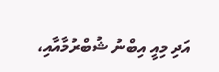އަދި މިއީ އިބްނު ޝުބްރުމާއާއި،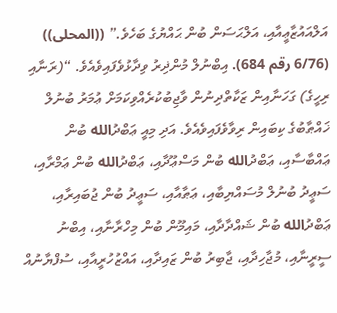އަލްއައުޒާޢީއާއި، އަލްޙަސަން ބުން ޙައްޔުގެ ބަހެވެ.” ((المحلى)) (6/76 رقم 684). އިބްނުލް މުންޛިރު ވިދާޅުވެފައިވެއެވެ. “(ރަނާއި ރިހީގެ) ގަހަނާއިން ޒަކާތްދިނުން ވާޖިބުކުރެއްވިކަމަށް ޢުމަރު ބުނުލް ޚައްޠާބުގެ ކިބައިން ރިވާވެފައިވެއެވެ. އަދި މިއީ ޢަބްދުالله ބުން ޢައްބާސާއި، ޢަބްދުالله ބުން މަސްޢޫދާއި، ޢަބްދުالله ބުން ޢަމްރާއި، ސަޢީދު ބުނުލް މުސައްޔިބާއި، ޢަޠާއާއި، ސަޢީދު ބުން ޖުބައިރާއި، ޢަބްދުالله ބުން ޝައްދާދާއި، މައިމޫން ބުން މިހްރާނާއި، އިބްނު ސީރީނާއި، މުޖާހިދާއި، ޖާބިރު ބުން ޒައިދާއި، އައްޒުހުރީއާއި، ސުފްޔާނުއް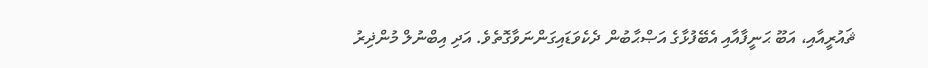ޘައުރީއާއި، އަބޫ ޙަނީފާއާއި އެބޭފުޅާގެ އަޞްޙާބުން ދެކެވަޑައިގަންނަވާގޮތެވެ. އަދި އިބްނުލް މުންޛިރު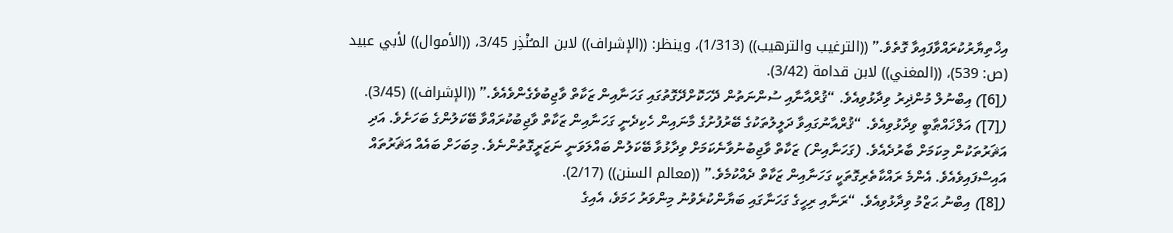އިޚްތިޔާރުކުރައްވާފައިވާ ގޮތެވެ.” ((الترغيب والترهيب)) (1/313)، وينظر: ((الإشراف)) لابن المـُنْذِر 3/45، ((الأموال)) لأبي عبيد (ص: 539)، ((المغني)) لابن قدامة (3/42).
([6]) އިބްނުލް މުންޛިރު ވިދާޅުވިއެވެ. “ޤުރްއާނާއި ސުންނަތުން ދޭހަކޮށްދޭގޮތުގައި ގަހަނާއިން ޒަކާތް ވާޖިބުވެގެންވެއެވެ.” ((الإشراف)) (3/45).
([7]) އަލްޚައްޠާބީ ވިދާޅުވިއެވެ. “ޤުރްއާނުގައިވާ ދަލީލުތަކުގެ ބޭރުފުށުގެ މާނައިން ހެކިދެނީ ގަހަނާއިން ޒަކާތް ވާޖިބުކުރައްވާ ބޭކަލުންގެ ބަހަށެވެ. އަދި އަޘަރުތަކުން މިކަމަށް ބާރުދެއެވެ. (ގަހަނާއިން) ޒަކާތް ވާޖިބުނުވާނެކަމަށް ވިދާޅުވާ ބޭކަލުން ބައްލަވަނީ ނަޒަރީގޮތުންނެވެ. މިބަހަށް ބައެއް އަޘަރުތައް އައިސްފައިވެއެވެ. އެންމެ ރައްކާތެރިގޮތަކީ ގަހަނާއިން ޒަކާތް ދެއްކުމެވެ.” ((معالم السنن)) (2/17).
([8]) އިބްނު ޙަޒްމު ވިދާޅުވިއެވެ. “ރަނާއި ރިހީގެ ގަހަނާގައި ބަޔާންކުރެވުނު މިންވަރު ހަމަވެ، އެއިގެ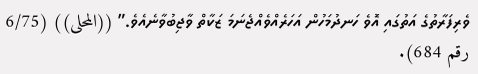ވެރިފަރާތުގެ އަތުގައި އޮވެ ހަނދުމަހުން އަހަރެއްވެއްޖެނަމަ ޒަކާތް ވާޖިބުވާނެއެވެ.” ((المحلى)) (6/75 رقم 684).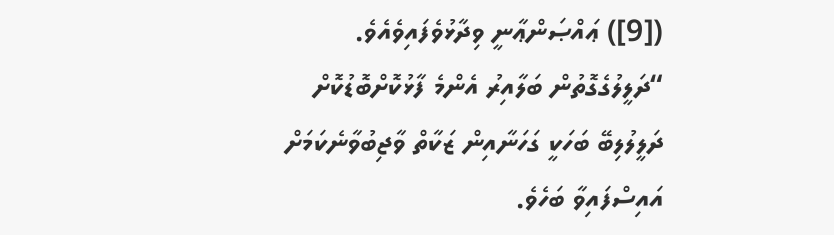([9]) ޢައްޞަންޢާނީ ވިދާޅުވެފައިވެއެވެ. “ދަލީލުގެގޮތުން ބަލާއިރު އެންމެ ފާޅުކޮށްބޮޑުކޮށް ދަލީލުލިބޭ ބަހަކީ ގަހަނާއިން ޒަކާތް ވާޖިބުވާނެކަމަށް އައިސްފައިވާ ބަހެވެ.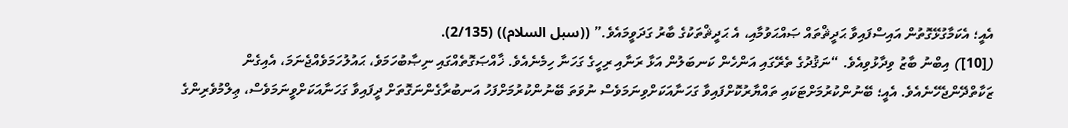އެއީ؛ އެކަމާގުޅޭގޮތުން އައިސްފައިވާ ޙަދީޘްތައް ޞައްޙަވުމާއި، އެ ޙަދީޘްތަކުގެ ބާރު ގަދަވީމައެވެ.” ((سبل السلام)) (2/135).
([10]) އިބްނު ބާޒު ވިދާޅުވިއެވެ. “ނަޤުދުގެ ތެރޭގައި އަންހެން ކަނބަލުން އަޅާ ރަނާއި ރިހީގެ ގަހަނާ ހިމެނެއެވެ. ޚާއްޞަގޮތެއްގައި ނިޞާބުހަމަވެ، ޙައުލުހަމަވެއްޖެނަމަ، އެއިގެން ޒަކާތްދޭންޖެހޭނެއެވެ. އެއީ؛ ބޭނުންކުރުމަށްޓަކައި ތައްޔާރުކޮށްފައިވާ ގަހަނާއަކަށްވިނަމަވެސް ނުވަތަ ބޭނުންކުރުމަށްފަހު އަނބުރާގެންނަގޮތަށް ދީފައިވާ ގަހަނާއަކަށްވީނަމަވެސް، ޢިލްމުވެރިންގެ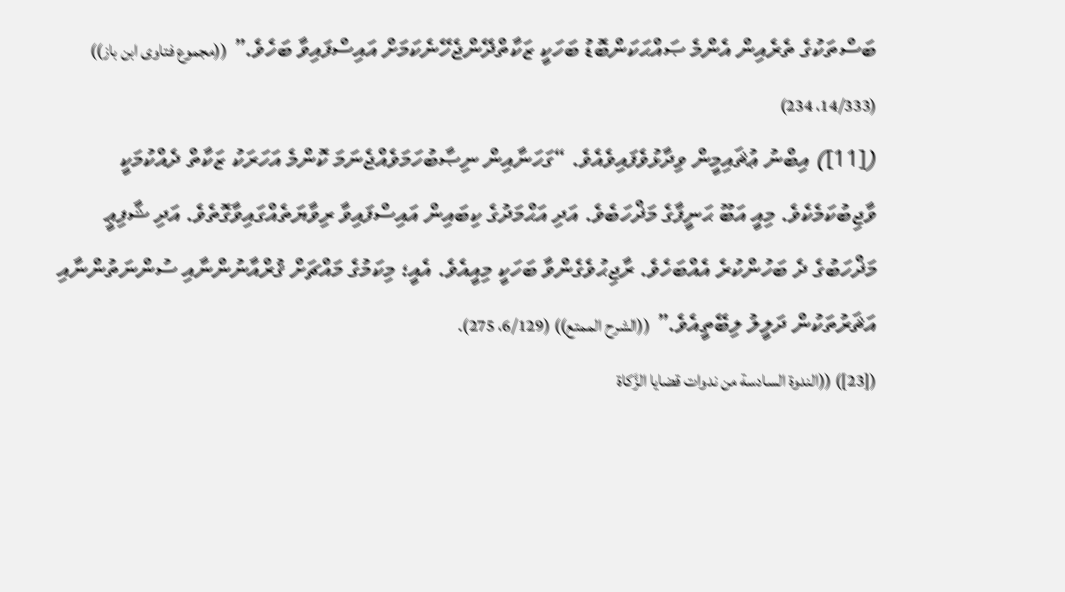ބަސްތަކުގެ ތެރެއިން އެންމެ ޞައްޙަކަންބޮޑު ބަހަކީ ޒަކާތްދޭންޖެހޭނެކަމަށް އައިސްފައިވާ ބަހެވެ.” ((مجموع فتاوى ابن باز)) (14/333، 234)
([11]) އިބްނު ޢުޘައިމީން ވިދާޅުވެފައިވެއެވެ. “ގަހަނާއިން ނިޞާބުހަމަވެއްޖެނަމަ ކޮންމެ އަހަރަކު ޒަކާތް ދެއްކުމަކީ ވާޖިބުކަމެކެވެ. މިއީ އަބޫ ޙަނީފާގެ މަޛްހަބެވެ. އަދި އަޙްމަދުގެ ކިބައިން އައިސްފައިވާ ރިވާޔަތެއްގައިވާގޮތެވެ. އަދި ޝާފިޢީ މަޛްހަބުގެ ދެ ބަހުންކުރެ އެއްބަހެވެ. ރާޖިޙުވެގެންވާ ބަހަކީ މިއީއެވެ. އެއީ؛ މިކަމުގެ މައްޗަށް ޤުރްއާނުންނާއި ސުންނަތުންނާއި އަޘަރުތަކުން ދަލީލު ލިބޭތީއެވެ.” ((الشرح الممتع)) (6/129، 275).
([23]) ((الندوة السادسة من ندوات قضايا الزَّكاة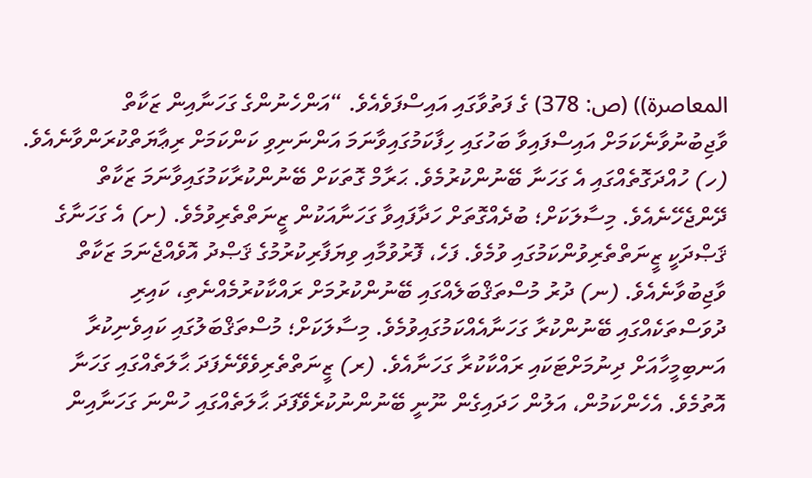المعاصرة)) (ص: 378) ގެ ފަތުވާގައި އައިސްފަވެއެވެ. “އަންހެނުންގެ ގަހަނާއިން ޒަކާތް ވާޖިބުނުވާނެކަމަށް އައިސްފައިވާ ބަހުގައި ހިފާކަމުގައިވާނަމަ އަންނަނިވި ކަންކަމަށް ރިޢާޔަތްކުރަންވާނެއެވެ. (ހ) ހުއްދަގޮތެއްގައި އެ ގަހަނާ ބޭނުންކުރުމެވެ. ޙަރާމް ގޮތަކަށް ބޭނުންކުރާކަމުގައިވާނަމަ ޒަކާތް ދޭންޖެހޭނެއެވެ. މިސާލަކަށް؛ ބުދެއްގޮތަށް ހަދާފައިވާ ގަހަނާއަކުން ޒީނަތްތެރިވުމެވެ. (ށ) އެ ގަހަނާގެ ޤަޞްދަކީ ޒީނަތްތެރިވުންކަމުގައި ވުމެވެ. ފަހެ، ފޮރުވުމާއި ވިޔަފާރިކުރުމުގެ ޤަޞްދު އޮވެއްޖެނަމަ ޒަކާތް ވާޖިބުވާނެއެވެ. (ނ) ދުރު މުސްތަޤްބަލެއްގައި ބޭނުންކުރުމަށް ރައްކާކުރުމެއްނެތި، ކައިރި ދުވަސްތަކެއްގައި ބޭނުންކުރާ ގަހަނާއެއްކަމުގައިވުމެވެ. މިސާލަކަށް؛ މުސްތަޤްބަލުގައި ކައިވެނިކުރާ އަނބިމީހާއަށް ދިނުމަށްޓަކައި ރައްކާކުރާ ގަހަނާއެވެ. (ރ) ޒީނަތްތެރިވެވޭނެފަދަ ޙާލަތެއްގައި ގަހަނާ އޮތުމެވެ. އެހެންކަމުން، އަލުން ހަދައިގެން ނޫނީ ބޭނުންނުކުރެވޭފަދަ ޙާލަތެއްގައި ހުންނަ ގަހަނާއިން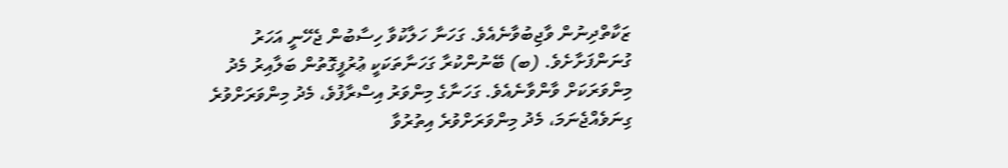ޒަކާތްދިނުން ވާޖިބުވާނެއެވެ. ގަހަނާ ހަލާކުވާ ހިސާބުން ޖެހޭނީ އަހަރު ގުނަންފަށާށެވެ. (ބ) ބޭނުންކުރާ ގަހަނާތަކަކީ ޢުރުފީގޮތުން ބަލާއިރު މެދު މިންވަރަކަށް ވާންވާނެއެވެ. ގަހަނާގެ މިންވަރު އިސްރާފުވެ، މެދު މިންވަރަށްވުރެ ގިނަވެއްޖެނަމަ، މެދު މިންވަރަށްވުރެ އިތުރުވާ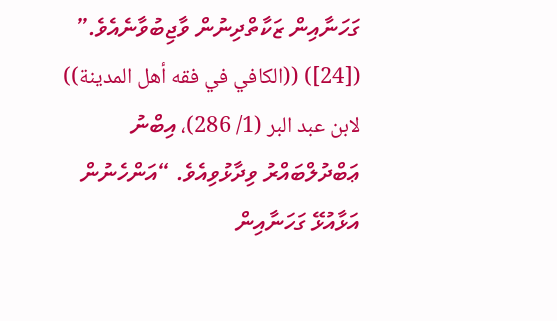ގަހަނާއިން ޒަކާތްދިނުން ވާޖިބުވާނެއެވެ.”
([24]) ((الكافي في فقه أهل المدينة)) لابن عبد البر (1/ 286)، އިބްނު ޢަބްދުލްބައްރު ވިދާޅުވިއެވެ. “އަންހެނުން އަޅާއުޅޭ ގަހަނާއިން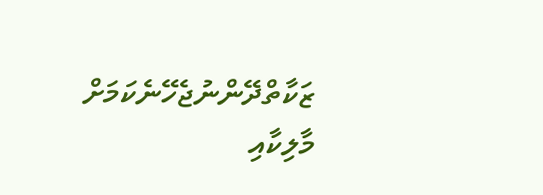ޒަކާތްދޭންނުޖެހޭނެކަމަށް މާލިކާއި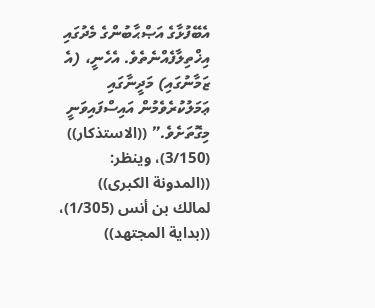އެބޭފުޅާގެ އަޞްޙާބުންގެ މެދުގައި އިޚްތިލާފެއްނެތެވެ. އެހެނީ، (އެ ޒަމާނުގައި) މަދީނާގައި ޢަމަލުކުރެވެމުން އައިސްފައިވަނީ މިގޮތަށެވެ.” ((الاستذكار)) (3/150)، وينظر: ((المدونة الكبرى)) لمالك بن أنس (1/305)، ((بداية المجتهد))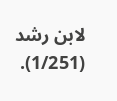لابن رشد (1/251).